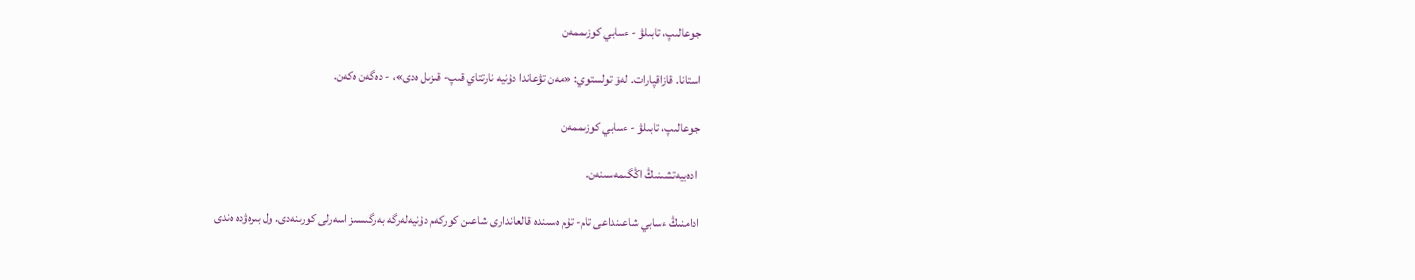جوعالىپ، تابىلۋ - ءسابي كوزىممەن

استانا. قازاقپارات. لەۆ تولستوي: «مەن تۋعاندا دۇنيە نارتتاي قىپ- قىزىل ەدى»، - دەگەن ەكەن.

جوعالىپ، تابىلۋ - ءسابي كوزىممەن

 ادەبيەتشىنىڭ اڭگىمەسىنەن.

ادامنىڭ ءسابي شاعىنداعى تام- تۇم ەسىندە قالعاندارى شاعىن كوركەم دۇنيەلەرگە بەرگىسىز اسەرلى كورىنەدى. ول بىرەۋدە ەندى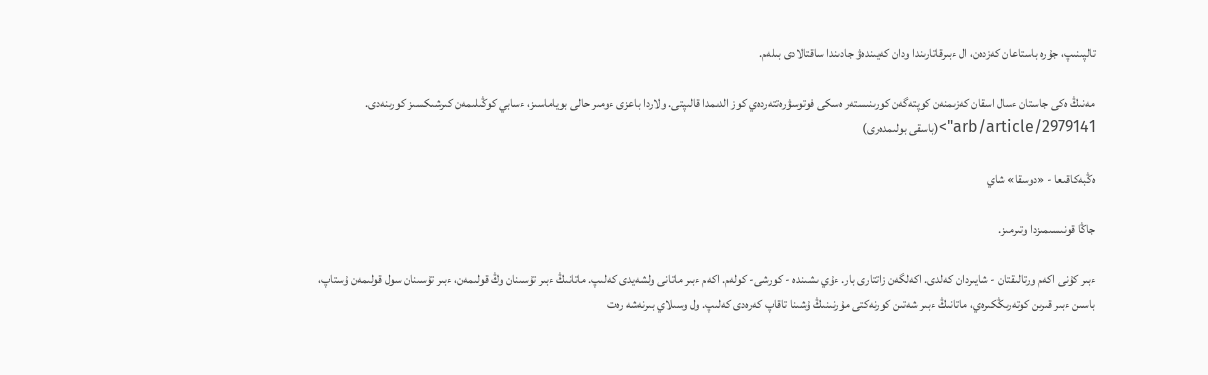تالپىنىپ، جۇرە باستاعان كەزدەن، ال ءبىرقاتارىندا ودان كەيىندەۋ جادىندا ساقتالادى بىلەم.

مەنىڭ ەكى جاستان ءسال اسقان كەزىمنەن كوپتەگەن كورىنىستەر ەسكى فوتوسۋرەتتەردەي كوز الدىمدا قالىپتى. ولاردا باعزى ءومىر حالى بوياماسىز، ءسابي كوڭىلىمەن كىرشىكسىز كورىنەدى. arb/article/2979141">(باسقى بولىمدەرى)

ەڭبەكاقىعا - «دوسقا» شاي

جاڭا قونىسىمىزدا وتىرمىز.

ءبىر كۇنى اكەم ورتالىقتان - شايىردان كەلدى. اكەلگەن زاتتارى بار. ءۇي ىشىندە - كورشى- كولەم. اكەم ءبىر ماتانى ولشەيدى كەلىپ. ماتانىڭ ءبىر تۇسىنان وڭ قولىمەن، ءبىر تۇسىنان سول قولىمەن ۇستاپ، باسىن ءبىر قىرىن كوتەرىڭكىرەي، ماتانىڭ ءبىر شەتىن كورنەكتى مۇرنىنىڭ ۇشىنا تاقاپ كەرەدى كەلىپ. ول وسىلاي بىرنەشە رەت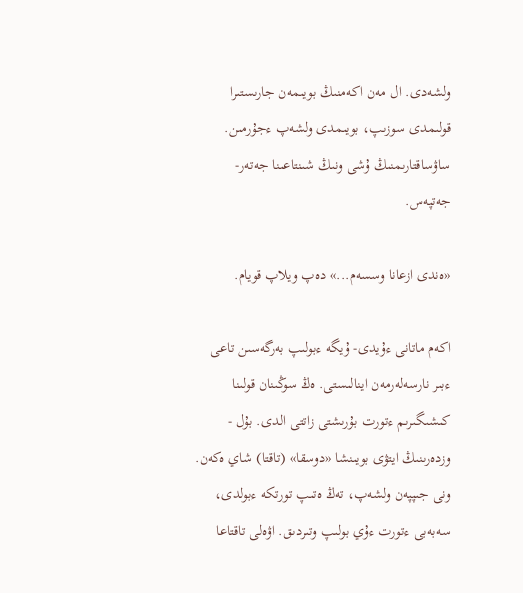ولشەدى. ال مەن اكەمنىڭ بويىمەن جارىستىرا قولىمدى سوزىپ، بويىمدى ولشەپ ءجۇرمىن. ساۋساقتارىمنىڭ ۇشى ونىڭ شىنتاعىنا جەتەر- جەتپەس.

«ەندى ازعانا وسسەم...» دەپ ويلاپ قويام.

اكەم ماتانى ءۇيدى- ۇيگە ءبولىپ بەرگەسىن تاعى ءبىر نارسەلەرمەن اينالىستى. ەڭ سوڭىنان قولىنا كىشىگىرىم ءتورت بۇرىشتى زاتتى الدى. بۇل - وزدەرىنىڭ ايتۋى بويىنشا «دوسقا» (تاقتا) شاي ەكەن. ونى جىپپەن ولشەپ، تەڭ ەتىپ تورتكە ءبولدى، سەبەبى ءتورت ءۇي بولىپ وتىردىق. اۋەلى تاقتاعا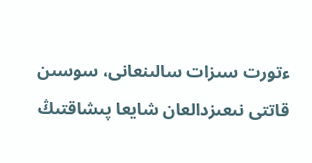ءتورت سىزات سالىنعانى، سوسىن قاتتى نىعىزدالعان شايعا پىشاقتىڭ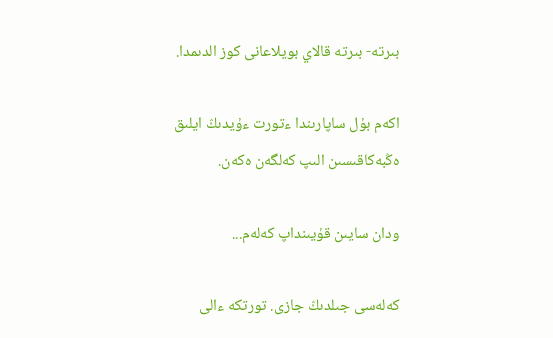بىرتە- بىرتە قالاي بويلاعانى كوز الدىمدا.

اكەم بۇل ساپارىندا ءتورت ءۇيدىڭ ايلىق ەڭبەكاقىسىن الىپ كەلگەن ەكەن.

ودان سايىن قۇيىنداپ كەلەم...

كەلەسى جىلدىڭ جازى. تورتكە ءالى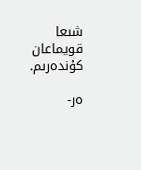شىعا قويماعان كۇندەرىم.

ەر-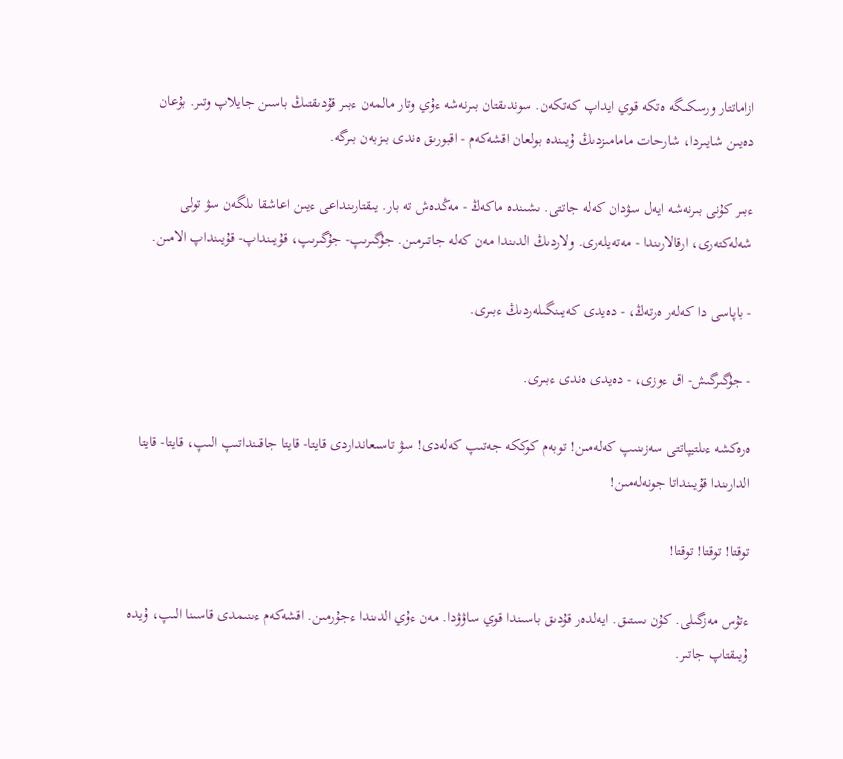ازاماتتار ورسكىگە ەتكە قوي ايداپ كەتكەن. سوندىقتان بىرنەشە ءۇي وتار مالمەن ءبىر قۇدىقتىڭ باسىن جايلاپ وتىر. بۇعان دەيىن شايىردا، شارحات مامامىزدىڭ ۇيىندە بولعان اقشەكەم - اقبورىق ەندى بىزبەن بىرگە.

ءبىر كۇنى بىرنەشە ايەل سۋدان كەلە جاتتى. ىشىندە ماكەڭ - مەڭدەش تە بار. يىقتارىنداعى ءيىن اعاشقا ىلگەن سۋ تولى شەلەكتەرى، ارقالارىندا - مەتەيلەرى. ولاردىڭ الدىندا مەن كەلە جاتىرمىن. جۇگىرىپ- جۇگىرىپ، قۇيىنداپ- قۇيىنداپ الامىن.

- باپاسى دا كەلەر ەرتەڭ، - دەيدى كەيىنگىلەردىڭ ءبىرى.

- جۇگىرگىش- اق ءوزى، - دەيدى ەندى ءبىرى.

ەرەكشە ءىلتيپاتتى سەزىنىپ كەلەمىن! توبەم كوككە جەتىپ كەلەدى! سۋ تاسىعانداردى قايتا- قايتا جاقىنداتىپ الىپ، قايتا- قايتا الدارىندا قۇيىنداتا جونەلەمىن!

توقتا! توقتا! توقتا!

ءتۇس مەزگىلى. كۇن ىستىق. ايەلدەر قۇدىق باسىندا قوي ساۋۋدا. مەن ءۇي الدىندا ءجۇرمىن. اقشەكەم ءىنىمدى قاسىنا الىپ، ۇيدە ۇيىقتاپ جاتىر.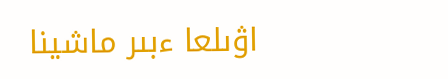اۋىلعا ءبىر ماشينا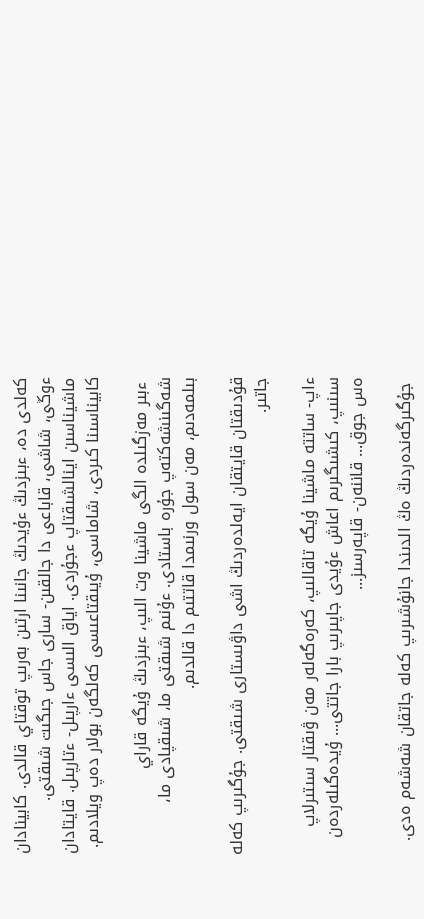كەلدى دە، ءبىزدىڭ ءۇيدىڭ جانىنا ارتىن بەرىپ توقتاي قالدى. كابينادان ءوڭى، شاشى، قاباعى دا جالقىن- سارى جاس جىگىت شىقتى. ماشيناسىن اينالشىقتاپ ءجۇردى. اياق الىسى ءارپىل- ءتارپىل. قايتادان كابيناسىنا كىردى، شاماسى، ۇيىقتاعىسى كەلگەن بولار دەپ ويلادىم.

 ءبىر مەزگىلدە الگى ماشينا وت الىپ، ءبىزدىڭ ۇيگە قاراي شەگىنشەكتەپ جۇرە باستادى. ءۇنىم شىقتى ما، شىقپادى ما، بىلمەدىم، مەن سول ورنىمدا قاتتىم دا قالدىم.

قۇدىقتان قايتقان ايەلدەردىڭ اشى داۋىستارى شىقتى. جۇگىرىپ كەلە جاتىر.

ءاپ- ساتتە ماشينا ۇيگە تاقالىپ، كەرەگەلەر مەن ۋىقتار سىتىرلاپ سىنىپ، كىشىگىرىم اعاش ءۇيدى جاپىرىپ بارا جاتتى... ۇيدەگىلەردەن ەس جوق... قاننەن- قاپەرسىز...

 جۇگىرگەندەردىڭ ەڭ الدىندا جانۇشىرىپ كەلە جاتقان شەشەم ەدى.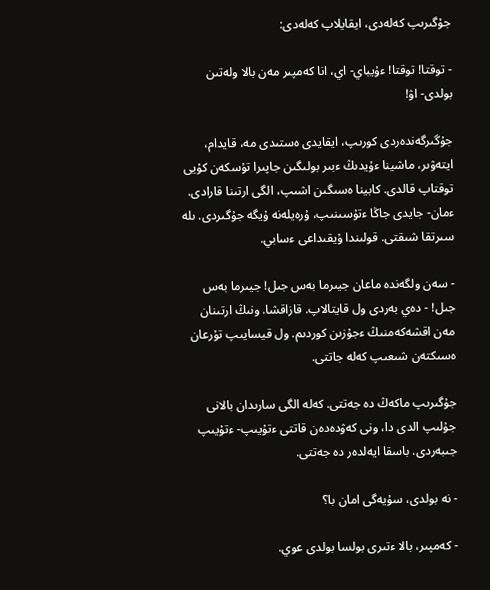جۇگىرىپ كەلەدى، ايقايلاپ كەلەدى:

- توقتا! توقتا! ءۇيباي- اي، انا كەمپىر مەن بالا ولەتىن بولدى- اۋ!

جۇگىرگەندەردى كورىپ، ايقايدى ەستىدى مە، قايدام، ايتەۋىر، ماشينا ءۇيدىڭ ءبىر بولىگىن جاپىرا تۇسكەن كۇيى توقتاپ قالدى. كابينا ەسىگىن اشىپ، الگى ارتىنا قارادى. ءمان- جايدى جاڭا ءتۇسىنىپ، ۇرەيلەنە ۇيگە جۇگىردى. ىلە سىرتقا شىقتى. قولىندا ۇيقىداعى ءسابي.

- سەن ولگەندە ماعان جيىرما بەس جىل! جيىرما بەس جىل! - دەي بەردى ول قايتالاپ. قازاقشا. ونىڭ ارتىنان مەن اقشەكەمنىڭ ءجۇزىن كوردىم. ول قيسايىپ تۇرعان ەسىكتەن شىعىپ كەلە جاتتى.

جۇگىرىپ ماكەڭ دە جەتتى. كەلە الگى سارىدان بالانى جۇلىپ الدى دا، ونى كەۋدەدەن قاتتى ءتۇيىپ- ءتۇيىپ جىبەردى. باسقا ايەلدەر دە جەتتى.

- نە بولدى، سۇيەگى امان با؟

- كەمپىر، بالا ءتىرى بولسا بولدى عوي.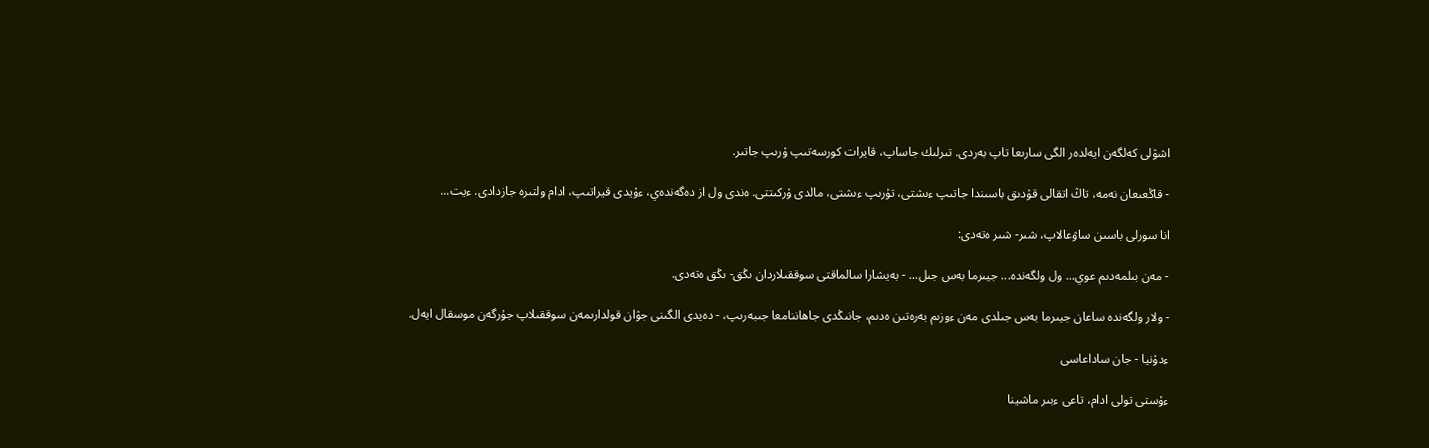اشۋلى كەلگەن ايەلدەر الگى سارىعا تاپ بەردى. تىرلىك جاساپ، قايرات كورسەتىپ ۇرىپ جاتىر.

- قاڭعىعان نەمە، تاڭ اتقالى قۇدىق باسىندا جاتىپ ءىشتى، تۇرىپ ءىشتى، مالدى ۇركىتتى. ەندى ول از دەگەندەي، ءۇيدى قيراتىپ، ادام ولتىرە جازدادى. ءيت...

انا سورلى باسىن ساۋعالاپ، شىر- شىر ەتەدى:

- مەن بىلمەدىم عوي... ول ولگەندە... جيىرما بەس جىل... - بەيشارا سالماقتى سوققىلاردان ىڭق- ىڭق ەتەدى.

- ولار ولگەندە ساعان جيىرما بەس جىلدى مەن ءوزىم بەرەتىن ەدىم، جانىڭدى جاھاننامعا جىبەرىپ، - دەيدى الگىنى جۋان قولدارىمەن سوققىلاپ جۇرگەن موسقال ايەل.

ءدۇنيا - جان ساداعاسى

ءۇستى تولى ادام، تاعى ءبىر ماشينا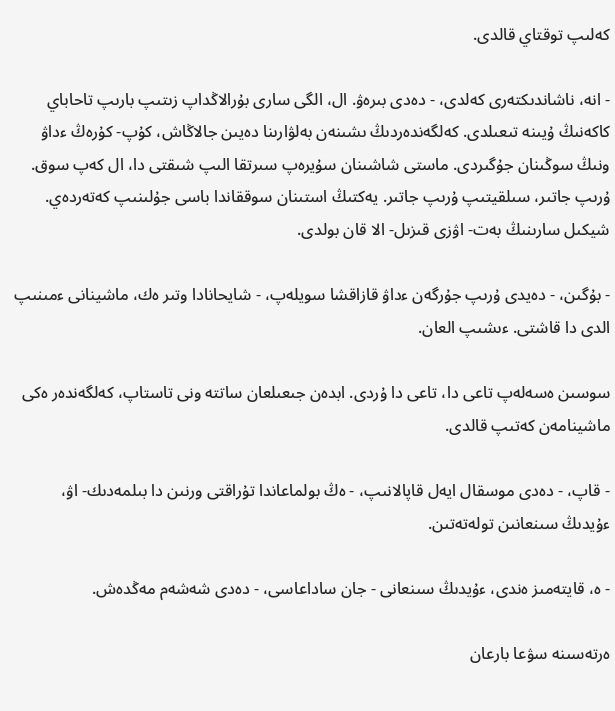كەلىپ توقتاي قالدى.

- انە، ناشاندىكتەرى كەلدى، - دەدى بىرەۋ. ال، الگى سارى بۇرالاڭداپ زىتىپ بارىپ تاحاباي كاكەنىڭ ۇيىنە تىعىلدى. كەلگەندەردىڭ ىشىنەن بەلۋارىنا دەيىن جالاڭاش، كۇپ- كۇرەڭ ءداۋ ونىڭ سوڭىنان جۇگىردى. ماستى شاشىنان سۇيرەپ سىرتقا الىپ شىقتى دا، ال كەپ سوق. ۇرىپ جاتىر، سىلقيتىپ ۇرىپ جاتىر. يەكتىڭ استىنان سوققاندا باسى جۇلىنىپ كەتەردەي. شيكىل سارىنىڭ بەت- اۋزى قىزىل- الا قان بولدى.

- بۇگىن، - دەيدى ۇرىپ جۇرگەن ءداۋ قازاقشا سويلەپ، - شايحانادا وتىر ەك، ماشينانى ءمىنىپ الدى دا قاشتى. ءىشىپ العان.

سوسىن ەسەلەپ تاعى دا، تاعى دا ۇردى. ابدەن جىعىلعان ساتتە ونى تاستاپ، كەلگەندەر ەكى ماشينامەن كەتىپ قالدى.

- قاپ، - دەدى موسقال ايەل قاپالانىپ، - ەڭ بولماعاندا تۇراقتى ورنىن دا بىلمەدىك- اۋ، ءۇيدىڭ سىنعانىن تولەتەتىن.

- ە، قايتەمىز ەندى، ءۇيدىڭ سىنعانى - جان ساداعاسى، - دەدى شەشەم مەڭدەش.

ەرتەسىنە سۋعا بارعان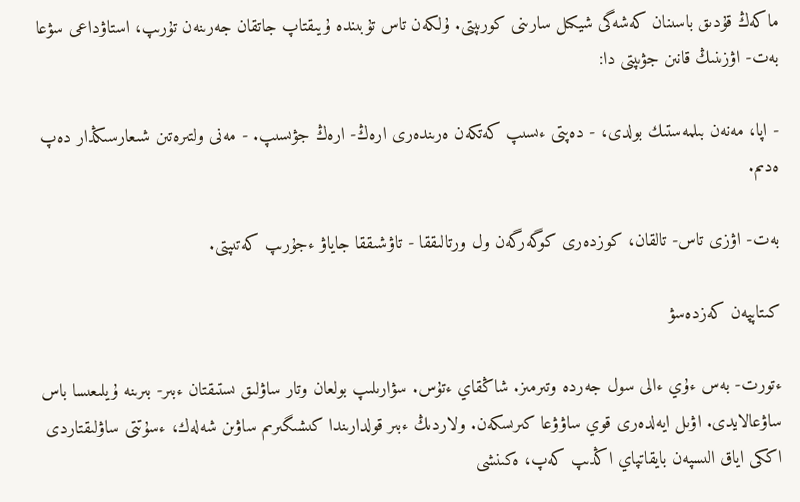ماكەڭ قۇدىق باسىنان كەشەگى شيكىل سارىنى كورىپتى. ۇلكەن تاس تۇبىندە ۇيىقتاپ جاتقان جەرىنەن تۇرىپ، استاۋداعى سۋعا بەت- اۋزىنىڭ قانىن جۋىپتى دا:

- اپا، مەنەن بىلمەستىك بولدى، - دەپتى ءىسىپ كەتكەن ەرىندەرى ارەڭ- ارەڭ جۋىسىپ. - مەنى ولتىرەتىن شىعارسىڭدار دەپ ەدىم.

بەت- اۋزى تاس- تالقان، كوزدەرى كوگەرگەن ول ورتالىققا - تاۋشىققا جاياۋ ءجۇرىپ كەتىپتى.

كىتاپپەن كەزدەسۋ

ءتورت- بەس ءۇي ءالى سول جەردە وتىرمىز. شاڭقاي ءتۇس. سۋارىلىپ بولعان وتار ساۋلىق ىستىقتان ءبىر- بىرىنە ۇيلىعىسا باس ساۋعالايدى. اۋىل ايەلدەرى قوي ساۋۋعا كىرىسكەن. ولاردىڭ ءبىر قولدارىندا كىشىگىرىم ساۋىن شەلەك، ءسۇتتى ساۋلىقتاردى اككى اياق الىسپەن بايقاتپاي اڭدىپ كەپ، ەكىنشى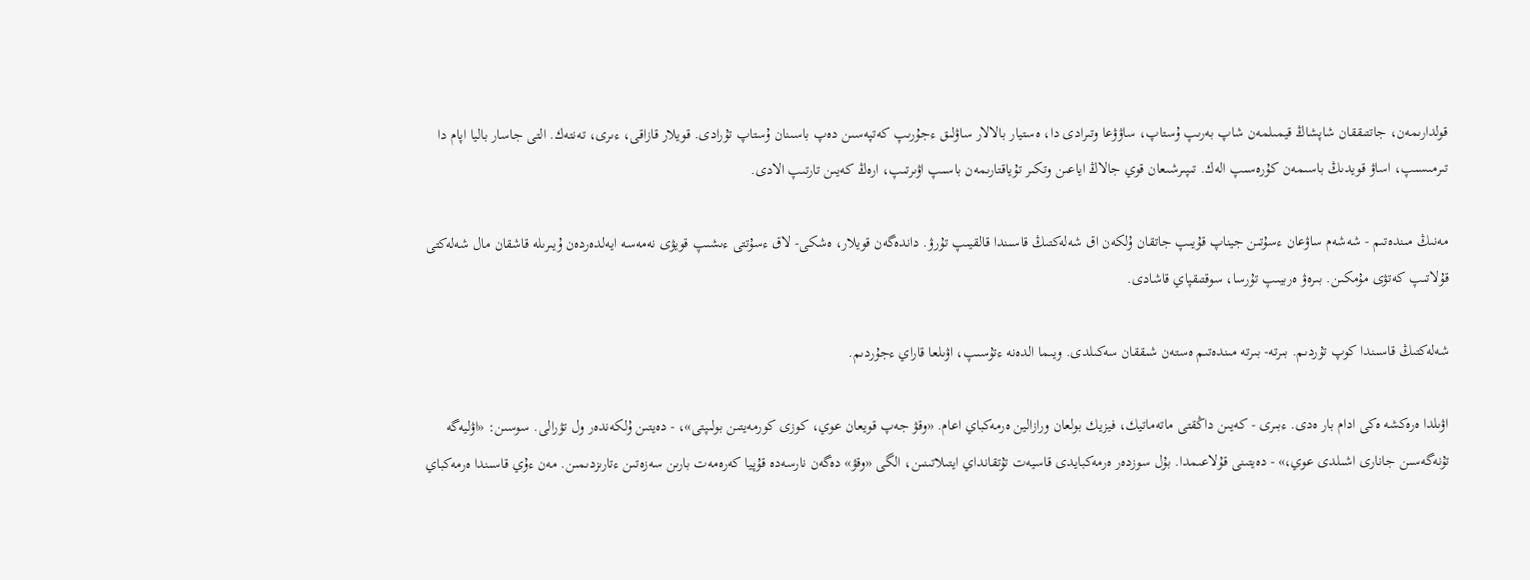قولدارىمەن، جاتتىققان شاپشاڭ قيمىلمەن شاپ بەرىپ ۇستاپ، ساۋۋعا وتىرادى دا، ەستيار بالالار ساۋلىق ءجۇرىپ كەتپەسىن دەپ باسىنان ۇستاپ تۇرادى. قويلار قازاقى، ءىرى، تەنتەك. التى جاسار باليا اپام دا تىرمىسىپ، اساۋ قويدىڭ باسىمەن كۇرەسىپ الەك. تىپىرشىعان قوي جالاڭ اياعىن وتكىر تۇياقتارىمەن باسىپ اۋىرتىپ، ارەڭ كەيىن تارتىپ الادى.

مەنىڭ مىندەتىم - شەشەم ساۋعان ءسۇتىن جيناپ قۇيىپ جاتقان ۇلكەن اق شەلەكتىڭ قاسىندا قالقيىپ تۇرۋ. داندەگەن قويلار، ەشكى- لاق ءسۇتتى ءىشىپ قويۋى نەمەسە ايەلدەردەن ۇيىرىلە قاشقان مال شەلەكتى قۇلاتىپ كەتۋى مۇمكىن. بىرەۋ ەربيىپ تۇرسا، سوقتىقپاي قاشادى.

شەلەكتىڭ قاسىندا كوپ تۇردىم. بىرتە- بىرتە مىندەتىم ەستەن شىققان سەكىلدى. ويىما الدەنە ءتۇسىپ، اۋىلعا قاراي ءجۇردىم.

اۋىلدا ەرەكشە ەكى ادام بار ەدى. ءبىرى - كەيىن داڭقتى ماتەماتيك، فيزيك بولعان ورازالين ەرمەكباي اعام. «وقۋ جەپ قويعان عوي، كوزى كورمەيتىن بولىپتى»، - دەيتىن ۇلكەندەر ول تۋرالى. سوسىن: «اۋليەگە تۇنەگەسىن جانارى اشىلدى عوي،» - دەيتىنى قۇلاعىمدا. بۇل سوزدەر ەرمەكبايدى قاسيەت تۇتقانداي ايتىلاتىنىن، الگى «وقۋ» دەگەن نارسەدە قۇپيا كەرەمەت بارىن سەزەتىن ءتارىزدىمىن. مەن ءۇي قاسىندا ەرمەكباي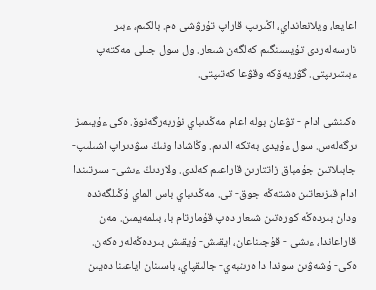اعايعا، ويلانعانداي، اڭىرىپ قاراپ تۇرۋشى ەم. بالكىم، ءبىر نارسەلەردى تۇيسىنگىم كەلگەن شىعار. ول سول جىلى مەكتەپ ءبىتىرىپتى. گۋريەۆكە وقۋعا كەتىپتى.

ەكىنشى ادام - تۋعان بولە اعام مەڭدىباي نۇربەرگەنوۆ. ەكى ءۇيىمىز ىرگەلەس. سول ءۇيدى بەتكە الدىم. وڭاشادا ونىڭ سۋدىراپ اشىلىپ- جابىلاتىن جۇمباق زاتتارىن قاراعىم كەلدى. ولاردىڭ ءىشى- سىرتىندا ادام قىزىعاتىن ەشتەڭە جوق- تى. مەڭدىباي باس الماي ۇڭىلگەندە ودان بىردەڭە كورەتىن شىعار دەپ قۇمارتام با، بىلمەيمىن. مەن قاراعاندا، ءىشى - قۇجىناعان، ايقىش- ۇيقىش بىردەڭەلەر ەكەن. ەكى- ۇشەۋىن سوندا دا ەرىنبەي- جالىقپاي، باسىنان اياعىنا دەيىن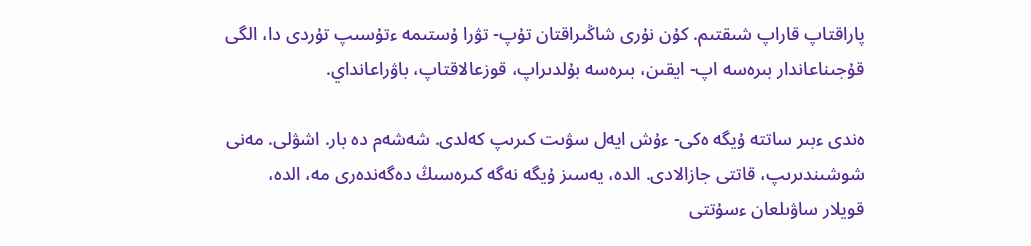پاراقتاپ قاراپ شىقتىم. كۇن نۇرى شاڭىراقتان تۇپ- تۋرا ۇستىمە ءتۇسىپ تۇردى دا، الگى قۇجىناعاندار بىرەسە اپ- ايقىن، بىرەسە بۇلدىراپ، قوزعالاقتاپ، باۋراعانداي.

ەندى ءبىر ساتتە ۇيگە ەكى- ءۇش ايەل سۋىت كىرىپ كەلدى. شەشەم دە بار. اشۋلى. مەنى شوشىندىرىپ، قاتتى جازالادى. الدە، يەسىز ۇيگە نەگە كىرەسىڭ دەگەندەرى مە، الدە، قويلار ساۋىلعان ءسۇتتى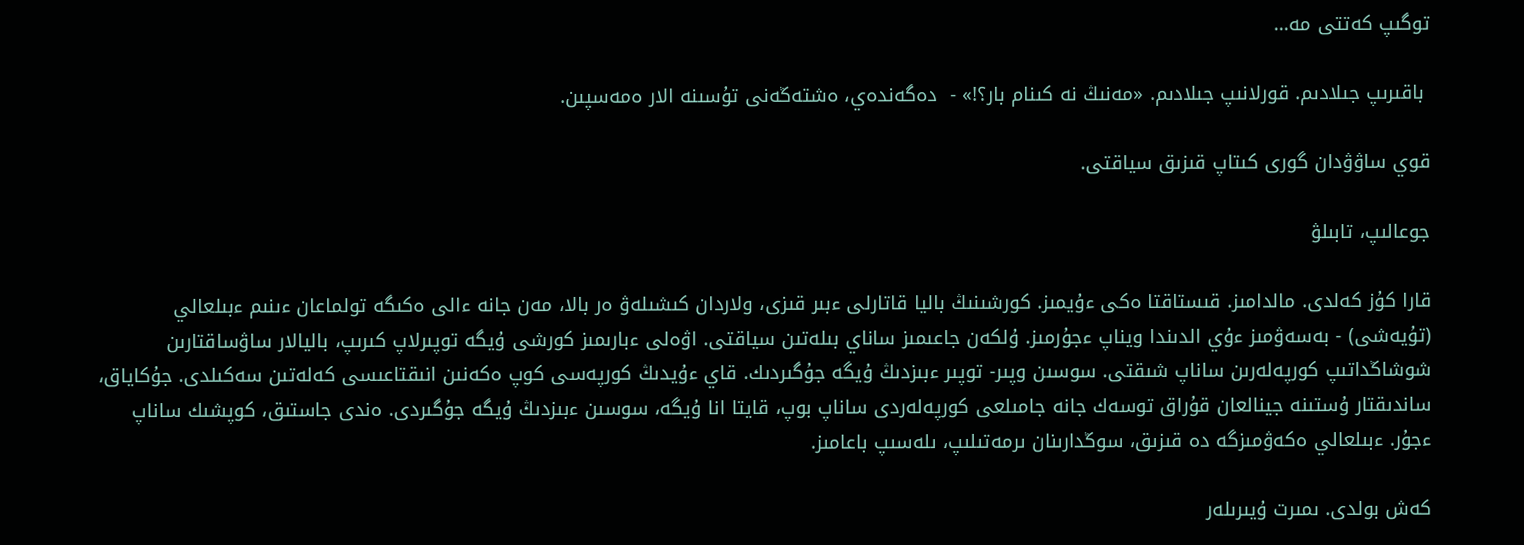توگىپ كەتتى مە...

 باقىرىپ جىلادىم. قورلانىپ جىلادىم. «مەنىڭ نە كىنام بار؟!» -  دەگەندەي، ەشتەڭەنى تۇسىنە الار ەمەسپىن.

قوي ساۋۋدان گورى كىتاپ قىزىق سياقتى.

جوعالىپ، تابىلۋ

قارا كۇز كەلدى. مالدامىز. قىستاقتا ەكى ءۇيمىز. كورشىنىڭ باليا قاتارلى ءبىر قىزى، ولاردان كىشىلەۋ ەر بالا، مەن جانە ءالى ەكىگە تولماعان ءىنىم ءبىلعالي (تۇيەشى) - بەسەۋمىز ءۇي الدىندا ويناپ ءجۇرمىز. ۇلكەن جاعىمىز ساناي بىلەتىن سياقتى. اۋەلى ءبارىمىز كورشى ۇيگە توپىرلاپ كىرىپ، باليالار ساۋساقتارىن شوشاڭداتىپ كورپەلەرىن ساناپ شىقتى. سوسىن وپىر- توپىر ءبىزدىڭ ۇيگە جۇگىردىك. قاي ءۇيدىڭ كورپەسى كوپ ەكەنىن انىقتاعىسى كەلەتىن سەكىلدى. جۇكاياق، ساندىقتار ۇستىنە جينالعان قۇراق توسەك جانە جامىلعى كورپەلەردى ساناپ بوپ، قايتا انا ۇيگە، سوسىن ءبىزدىڭ ۇيگە جۇگىردى. ەندى جاستىق، كوپشىك ساناپ ءجۇر. ءبىلعالي ەكەۋمىزگە دە قىزىق، سوڭدارىنان ىرمەتىلىپ، ىلەسىپ باعامىز.

كەش بولدى. ىمىرت ۇيىرىلەر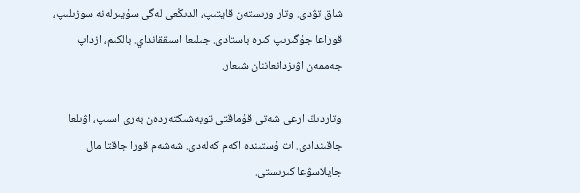شاق تۋدى. وتار ورىستەن قايتىپ، الدىڭعى لەگى سۇيىرلەنە سوزىلىپ، قوراعا جۇگىرىپ كىرە باستادى. جىلىعا اسىققانداي. بالكىم، ازداپ جەممەن اۋىزدانعاننان شىعار.

وتاردىڭ ارعى شەتى قۇماقتى توبەشىكتەردەن بەرى اسىپ، اۋىلعا جاقىندادى. ات ۇستىندە اكەم كەلەدى. شەشەم قورا جاقتا مال جايلاسۋعا كىرىستى.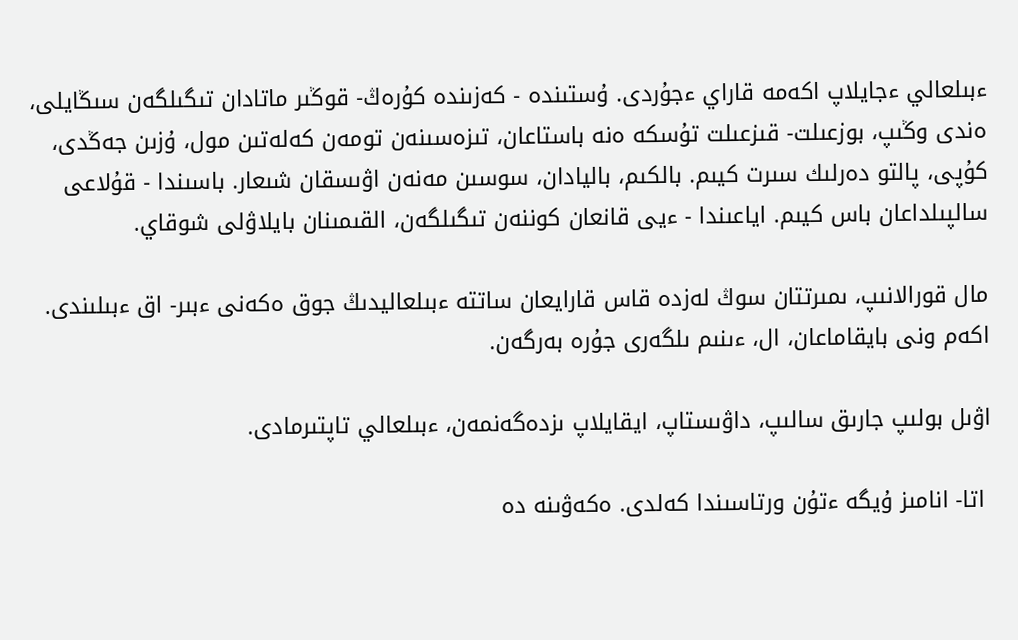ءبىلعالي ءجايلاپ اكەمە قاراي ءجۇردى. ۇستىندە - كەزىندە كۇرەڭ- قوڭىر ماتادان تىگىلگەن سىڭايلى، ەندى وڭىپ، بوزعىلت- قىزعىلت تۇسكە ەنە باستاعان، تىزەسىنەن تومەن كەلەتىن مول، ۇزىن جەڭدى، كۇپى، پالتو دەرلىك سىرت كيىم. بالكىم، باليادان، سوسىن مەنەن اۋىسقان شىعار. باسىندا - قۇلاعى سالپىلداعان باس كيىم. اياعىندا - ءيى قانعان كوننەن تىگىلگەن، القىمىنان بايلاۋلى شوقاي.

مال قورالانىپ، ىمىرتتان سوڭ لەزدە قاس قارايعان ساتتە ءبىلعاليدىڭ جوق ەكەنى ءبىر- اق ءبىلىندى. اكەم ونى بايقاماعان، ال، ءىنىم ىلگەرى جۇرە بەرگەن.

اۋىل بولىپ جارىق سالىپ، داۋىستاپ، ايقايلاپ ىزدەگەنمەن، ءبىلعالي تاپتىرمادى.

 اتا- انامىز ۇيگە ءتۇن ورتاسىندا كەلدى. ەكەۋىنە دە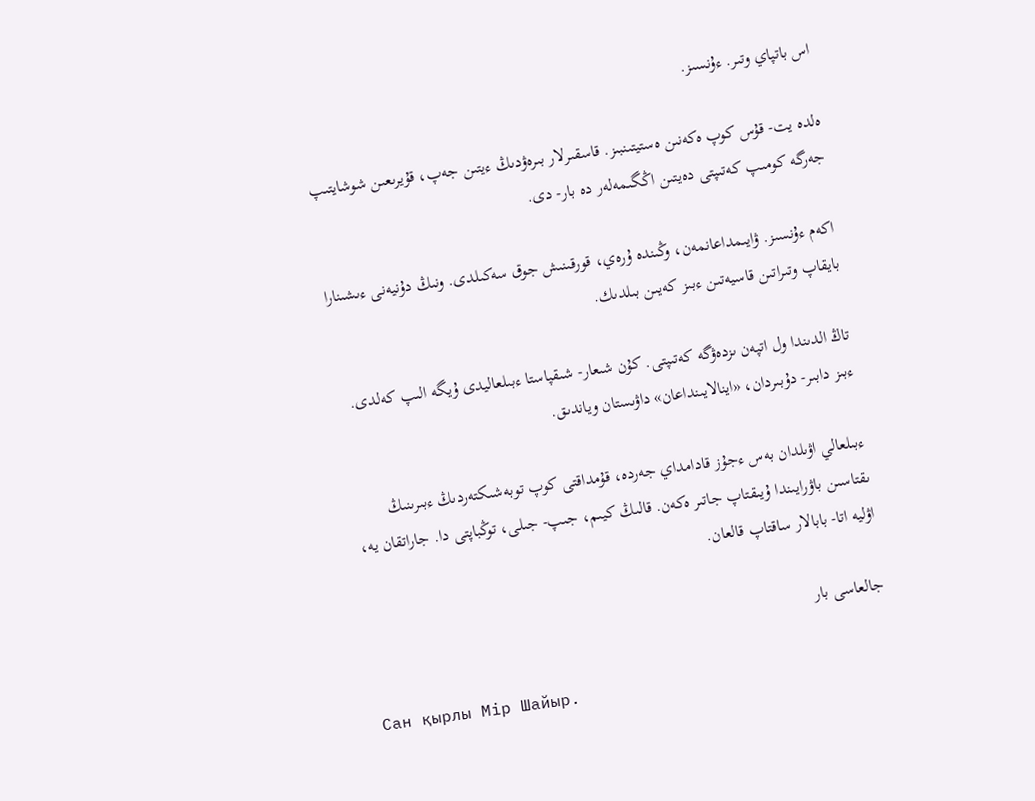اس باتپاي وتىر. ءۇنسىز.

ەلدە يت- قۇس كوپ ەكەنىن ەستيتىنبىز. قاسقىرلار بىرەۋدىڭ ءيتىن جەپ، قۇيرىعىن شوشايتىپ جەرگە كومىپ كەتىپتى دەيتىن اڭگىمەلەر دە بار- دى.

اكەم ءۇنسىز. ۋايىمداعانمەن، وڭىندە ۇرەي، قورقىنىش جوق سەكىلدى. ونىڭ دۇنيەنى ءىشىنارا بايقاپ وتىراتىن قاسيەتىن ءبىز كەيىن بىلدىك.

تاڭ الدىندا ول اتپەن ىزدەۋگە كەتىپتى. كۇن شىعار- شىقپاستا ءبىلعاليدى ۇيگە الىپ كەلدى. ءبىز دابىر- دۇبىردان، «اينالايىنداعان» داۋىستان وياندىق.

ءبىلعالي اۋىلدان بەس ءجۇز قادامداي جەردە، قۇمداقتى كوپ توبەشىكتەردىڭ ءبىرىنىڭ ىقتاسىن باۋرايىندا ۇيىقتاپ جاتىر ەكەن. قالىڭ كيىم، جىپ- جىلى، توڭباپتى دا. جاراتقان يە، اۋليە اتا- بابالار ساقتاپ قالعان.

جالعاسى بار

Сан қырлы Мір Шайыр.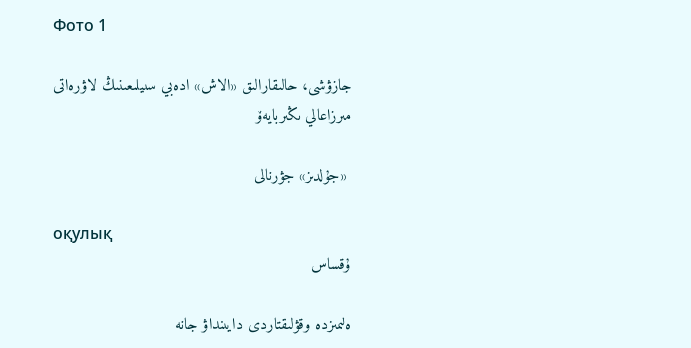Фото 1

جازۋشى، حالىقارالىق «الاش» ادەبي سىيلىعىنىڭ لاۋرەاتى مىرزاعالي ىڭىربايەۆ

 «جۇلدىز» جۋرنالى

оқулық
ۇقساس

ەلىمىزدە وقۋلىقتاردى دايىنداۋ جانە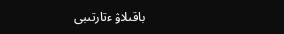باقىلاۋ ءتارتىبى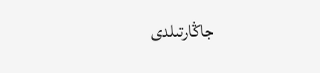جاڭارتىلدى